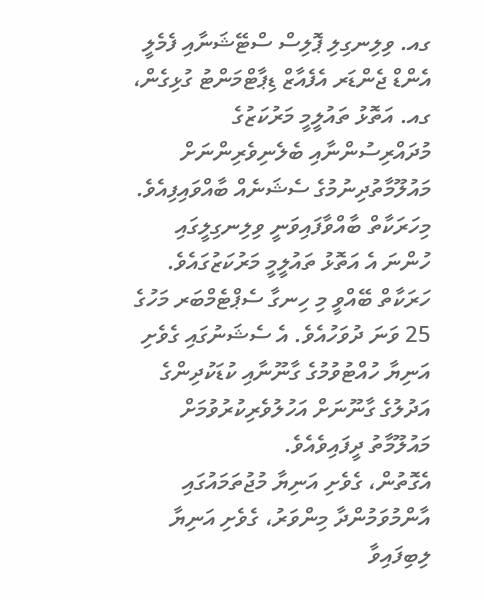ގއ. ވިލިނގިލި ޕޮލިސް ސްޓޭޝަނާއި ފެމެލީ އެންޑް ޖެންޑަރ އެފެއާޒް ޑިޕާޓްމަންޓު ގުޅިގެން، ގއ. އަތޮޅު ތައުލީމީ މަރުކަޒުގެ މުދައްރިސުންނާއި ބެލެނިވެރިންނަށް މައުލޫމާތުދިނުމުގެ ސެޝަނެއް ބާއްވައިފިއެވެ.
މިހަރަކާތް ބާއްވާފައިވަނީ ވިލިނގިލީގައި ހުންނަ އެ އަތޮޅު ތައުލީމީ މަރުކަޒުގައެވެ. ހަރަކާތް ބޭއްވީ މި ހިނގާ ސެޕްޓެމްބަރ މަހުގެ 25 ވަނަ ދުވަހުއެވެ. އެ ސެޝަނުގައި ގެވެށި އަނިޔާ ހުއްޓުވުމުގެ ގާނޫނާއި ކުޑަކުދިންގެ އަދުލުގެ ގާނޫނަށް އަހުލުވެރިކުރުވުމަށް މައުލޫމާތު ދީފައިވެއެވެ.
އެގޮތުން، ގެވެށި އަނިޔާ މުޖުތަމައުގައި އާންމުވަމުންދާ މިންވަރު، ގެވެށި އަނިޔާ ލިބިފައިވާ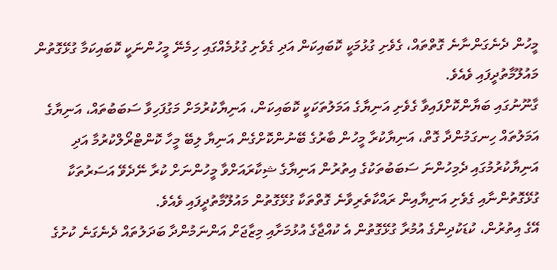މީހުން ދެނެގަންނާނެ ގޮތްތައް، ގެވެށި ގުޅުމަކީ ކޮބައިކަން އަދި ގެވެށި ގުޅުމެއްގައި ހިމެނޭ މީހުންނަކީ ކޮބައިކަމާ ގުޅޭގޮތުން މައުލޫމާތުދީފައި ވެއެވެ.
ގާނޫނުގައި ބަޔާންކޮށްފައިވާ ގެވެށި އަނިޔާގެ އަމަލުތަކަކީ ކޮބައިކަން، އަނިޔާކުރުމަށް މަގުފަހިވާ ސަބަބުތައް، އަނިޔާގެ އަމަލުތައް ހިނގަމުންދާ ގޮތް، އަނިޔާކުރާ މީހުން ބާރުގެ ބޭނުންކޮށްގެން އަނިޔާ ލިބޭ މީހާ ކޮންޓްރޯލްކުރުމާ އަދި އަނިޔާކުރުމުގައި ދެމިހުންނަ ސަބަބުތަކުގެ އިތުރުން އަނިޔާގެ ޝިކާރައަށްވާ މީހުންނަށް ކުރާ ނޭދެވޭ އަސަރުތަކާ ގުޅޭގޮތުންނާއި ގެވެށި އަނިޔާއިން ރައްކާތެރިވާނެ ގޮތްތަކާ ގުޅޭގޮތުން މައުލޫމާތުދީފައި ވެއެވެ.
އޭގެ އިތުރުން، ކުޑަކުދިންގެ އުމުރާ ގުޅޭގޮތުން އެ ކުއްޖާގެ އުޅުމަށާއި މިޒާޖަށް އަންނަމުންދާ ބަދަލުތައް ދެނެގަނެ ކުށުގެ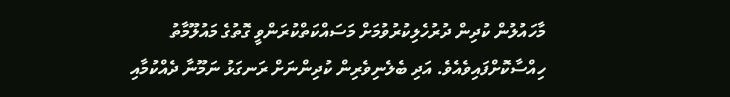މާހައުލުން ކުދިން ދުރުހެލިކުރުވުމަށް މަސައްކަތްކުރަންވީ ގޮތުގެ މައުލޫމާތު ހިއްސާކޮށްފައިވެއެވެ. އަދި ބެލެނިވެރިން ކުދިންނަށް ރަނގަޅު ނަމޫނާ ދެއްކުމާއި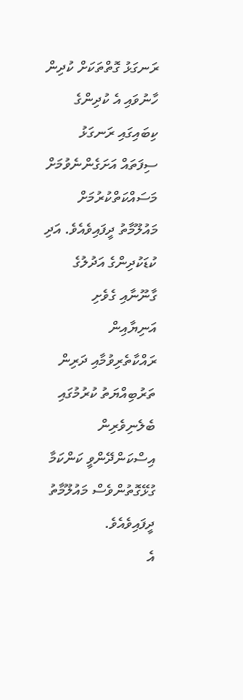ރަނގަޅު ގޮތްތަކަށް ކުދިން ހާނުވައި އެ ކުދިންގެ ކިބައިގައި ރަނގަޅު ސިފަތައް އަށަގެންނެވުމަށް މަސައްކަތްކުރުމަށް މައުލޫމާތު ދީފައިވެއެވެ. އަދި ކުޑަކުދިންގެ އަދުލުގެ ގާނޫނާއި ގެވެށި އަނިޔާއިން ރައްކާތެރިވުމާއި ދަރިން ތަރުބިއްޔަތު ކުރުމުގައި ބެލެނިވެރިން އިސްކަންދޭންވީ ކަންކަމާ ގުޅޭގޮތުންވެސް މައުލޫމާތު ދީފައިވެއެވެ.
އެ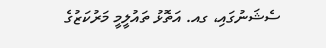ސެޝަނުގައި، ގއ. އަތޮޅު ތައުލީމީ މަރުކަޒުގެ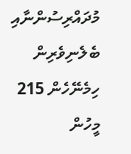މުދައްރިސުންނާއި ބެލެނިވެރިން ހިމެނޭހެން 215 މީހުން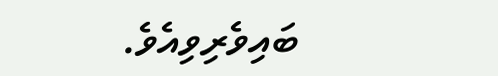ބައިވެރިވިއެވެ.